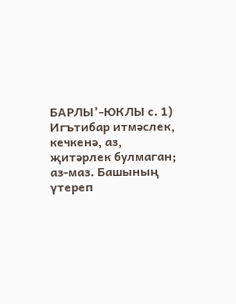БАРЛЫ’-ЮКЛЫ с. 1) Игътибар итмәслек, кечкенә, аз, җитәрлек булмаган; аз-маз. Башының үтереп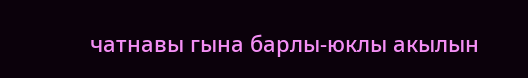чатнавы гына барлы-юклы акылын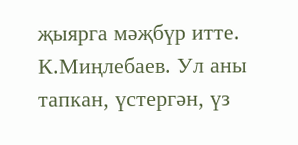җыярга мәҗбүр итте. К.Миңлебаев. Ул аны тапкан, үстергән, үз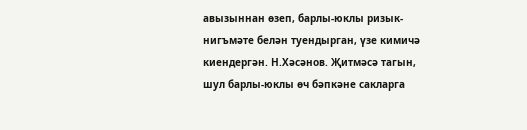авызыннан өзеп, барлы-юклы ризык-нигъмәте белән туендырган, үзе кимичә киендергән. Н.Хәсәнов. Җитмәсә тагын, шул барлы-юклы өч бәпкәне сакларга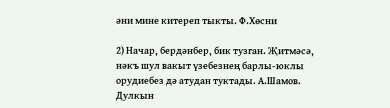әни мине китереп тыкты. Ф.Хөсни

2) Начар, бердәнбер, бик тузган. Җитмәсә, нәкъ шул вакыт үзебезнең барлы-юклы орудиебез дә атудан туктады. А.Шамов. Дулкын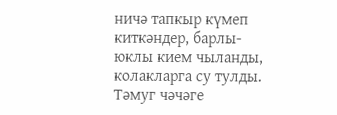ничә тапкыр күмеп киткәндер, барлы-юклы кием чыланды, колакларга су тулды. Тәмуг чәчәге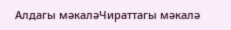Алдагы мәкаләЧираттагы мәкалә